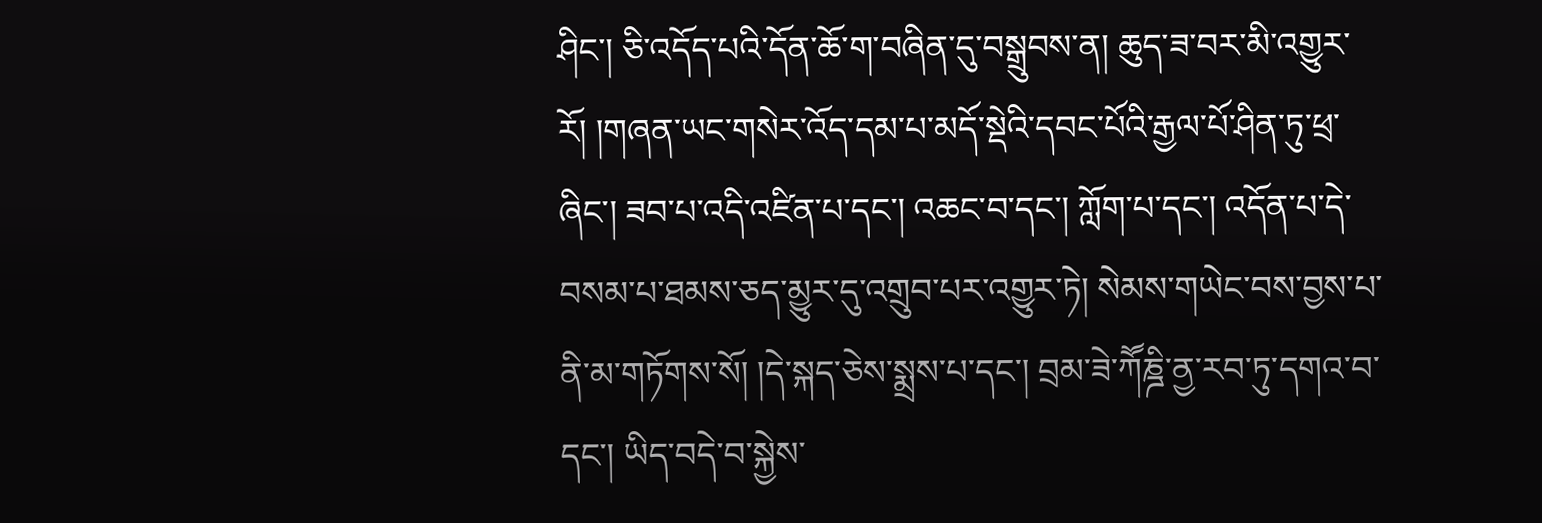ཤིང་། ཅི་འདོད་པའི་དོན་ཆོ་ག་བཞིན་དུ་བསྒྲུབས་ན། ཆུད་ཟ་བར་མི་འགྱུར་རོ། །གཞན་ཡང་གསེར་འོད་དམ་པ་མདོ་སྡེའི་དབང་པོའི་རྒྱལ་པོ་ཤིན་ཏུ་ཕྲ་ཞིང་། ཟབ་པ་འདི་འཛིན་པ་དང་། འཆང་བ་དང་། ཀློག་པ་དང་། འདོན་པ་དེ་བསམ་པ་ཐམས་ཅད་མྱུར་དུ་འགྲུབ་པར་འགྱུར་ཏེ། སེམས་གཡེང་བས་བྱས་པ་ནི་མ་གཏོགས་སོ། །དེ་སྐད་ཅེས་སྨྲས་པ་དང་། བྲམ་ཟེ་ཀཽཎྜི་ནྱ་རབ་ཏུ་དགའ་བ་དང་། ཡིད་བདེ་བ་སྐྱེས་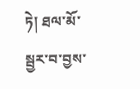ཏེ། ཐལ་མོ་སྦྱར་བ་བྱས་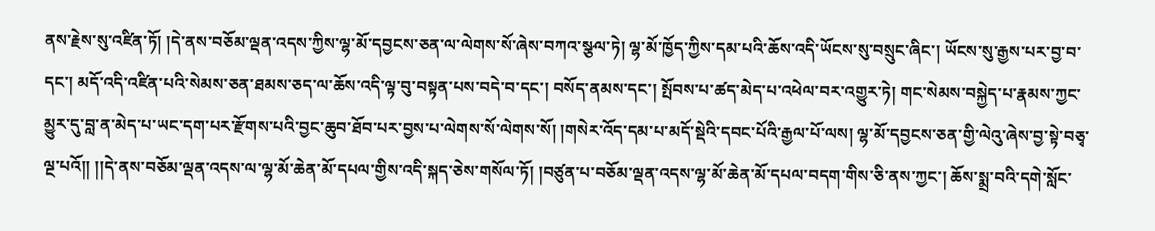ནས་རྗེས་སུ་འཛིན་ཏོ། །དེ་ནས་བཅོམ་ལྡན་འདས་ཀྱིས་ལྷ་མོ་དབྱངས་ཅན་ལ་ལེགས་སོ་ཞེས་བཀའ་སྩལ་ཏེ། ལྷ་མོ་ཁྱོད་ཀྱིས་དམ་པའི་ཆོས་འདི་ཡོངས་སུ་བསྲུང་ཞིང་། ཡོངས་སུ་རྒྱས་པར་བྱ་བ་དང་། མདོ་འདི་འཛིན་པའི་སེམས་ཅན་ཐམས་ཅད་ལ་ཆོས་འདི་ལྟ་བུ་བསྟན་པས་བདེ་བ་དང་། བསོད་ནམས་དང་། སྤོབས་པ་ཚད་མེད་པ་འཕེལ་བར་འགྱུར་ཏེ། གང་སེམས་བསྐྱེད་པ་རྣམས་ཀྱང་མྱུར་དུ་བླ་ན་མེད་པ་ཡང་དག་པར་རྫོགས་པའི་བྱང་ཆུབ་ཐོབ་པར་བྱས་པ་ལེགས་སོ་ལེགས་སོ། །གསེར་འོད་དམ་པ་མདོ་སྡེའི་དབང་པོའི་རྒྱལ་པོ་ལས། ལྷ་མོ་དབྱངས་ཅན་གྱི་ལེའུ་ཞེས་བྱ་སྟེ་བཅྭ་ལྔ་པའོ།། །།དེ་ནས་བཅོམ་ལྡན་འདས་ལ་ལྷ་མོ་ཆེན་མོ་དཔལ་གྱིས་འདི་སྐད་ཅེས་གསོལ་ཏོ། །བཙུན་པ་བཅོམ་ལྡན་འདས་ལྷ་མོ་ཆེན་མོ་དཔལ་བདག་གིས་ཅི་ནས་ཀྱང་། ཆོས་སྨྲ་བའི་དགེ་སློང་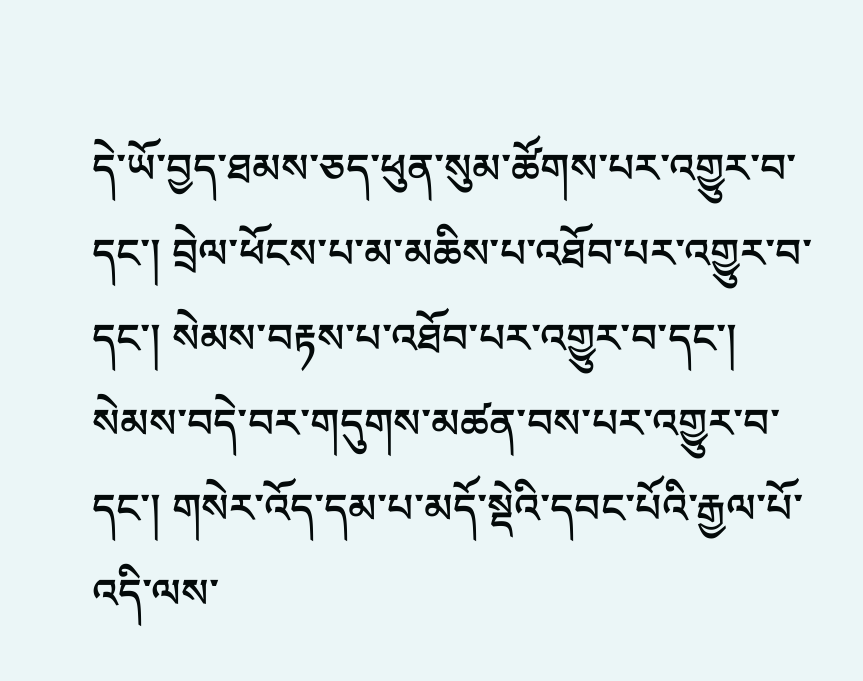དེ་ཡོ་བྱད་ཐམས་ཅད་ཕུན་སུམ་ཚོགས་པར་འགྱུར་བ་དང་། བྲེལ་ཕོངས་པ་མ་མཆིས་པ་འཐོབ་པར་འགྱུར་བ་དང་། སེམས་བརྟས་པ་འཐོབ་པར་འགྱུར་བ་དང་། སེམས་བདེ་བར་གདུགས་མཚན་བས་པར་འགྱུར་བ་དང་། གསེར་འོད་དམ་པ་མདོ་སྡེའི་དབང་པོའི་རྒྱལ་པོ་འདི་ལས་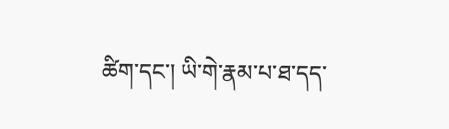ཚིག་དང་། ཡི་གེ་རྣམ་པ་ཐ་དད་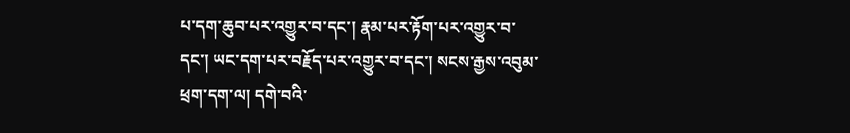པ་དག་ཆུབ་པར་འགྱུར་བ་དང་། རྣམ་པར་རྟོག་པར་འགྱུར་བ་དང་། ཡང་དག་པར་བརྗོད་པར་འགྱུར་བ་དང་། སངས་རྒྱས་འབུམ་ཕྲག་དག་ལ། དགེ་བའི་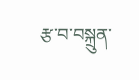རྩ་བ་བསྐྲུན་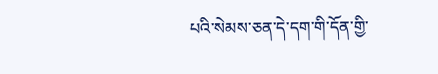པའི་སེམས་ཅན་དེ་དག་གི་དོན་གྱི་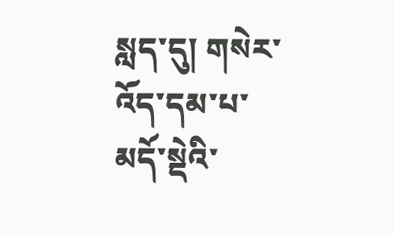སླད་དུ། གསེར་འོད་དམ་པ་མདོ་སྡེའི་